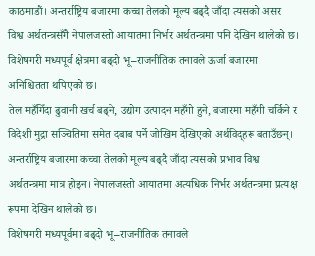काठमाडौं। अन्तर्राष्ट्रिय बजारमा कच्चा तेलको मूल्य बढ्दै जाँदा त्यसको असर विश्व अर्थतन्त्रसँगै नेपालजस्तो आयातमा निर्भर अर्थतन्त्रमा पनि देखिन थालेको छ। विशेषगरी मध्यपूर्व क्षेत्रमा बढ्दो भू–राजनीतिक तनावले ऊर्जा बजारमा अनिश्चितता थपिएको छ।
तेल महँगिँदा ढुवानी खर्च बढ्ने, उद्योग उत्पादन महँगो हुने, बजारमा महँगी चर्किने र विदेशी मुद्रा सञ्चितिमा समेत दबाब पर्ने जोखिम देखिएको अर्थविद्हरू बताउँछन्। अन्तर्राष्ट्रिय बजारमा कच्चा तेलको मूल्य बढ्दै जाँदा त्यसको प्रभाव विश्व अर्थतन्त्रमा मात्र होइन। नेपालजस्तो आयातमा अत्यधिक निर्भर अर्थतन्त्रमा प्रत्यक्ष रूपमा देखिन थालेको छ।
विशेषगरी मध्यपूर्वमा बढ्दो भू–राजनीतिक तनावले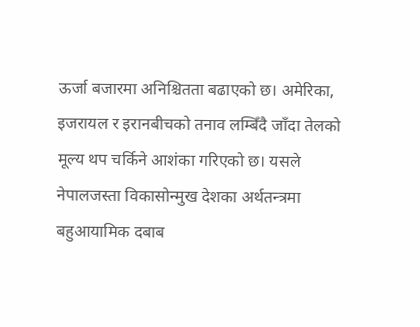ऊर्जा बजारमा अनिश्चितता बढाएको छ। अमेरिका, इजरायल र इरानबीचको तनाव लम्बिँदै जाँदा तेलको मूल्य थप चर्किने आशंका गरिएको छ। यसले नेपालजस्ता विकासोन्मुख देशका अर्थतन्त्रमा बहुआयामिक दबाब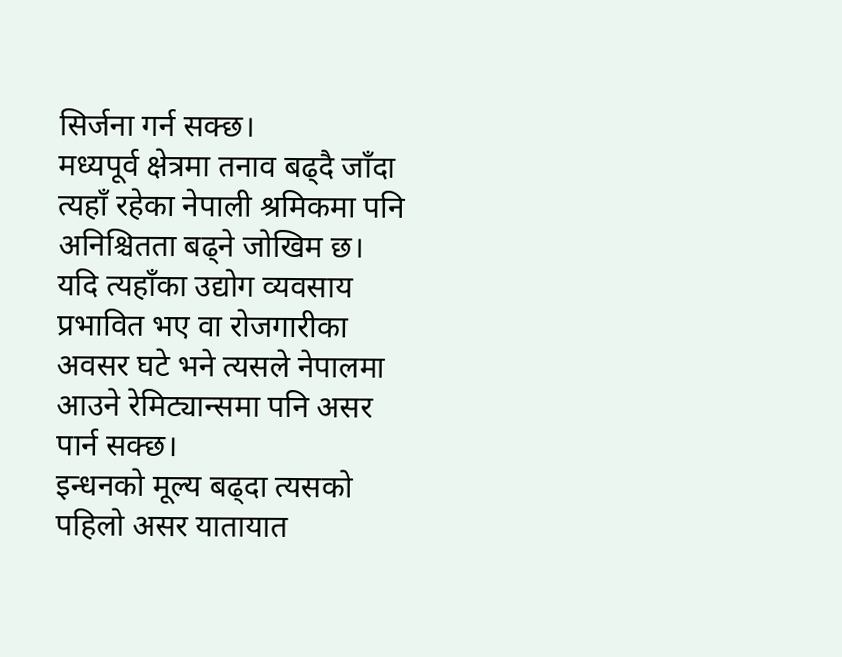सिर्जना गर्न सक्छ।
मध्यपूर्व क्षेत्रमा तनाव बढ्दै जाँदा त्यहाँ रहेका नेपाली श्रमिकमा पनि अनिश्चितता बढ्ने जोखिम छ। यदि त्यहाँका उद्योग व्यवसाय प्रभावित भए वा रोजगारीका अवसर घटे भने त्यसले नेपालमा आउने रेमिट्यान्समा पनि असर पार्न सक्छ।
इन्धनको मूल्य बढ्दा त्यसको पहिलो असर यातायात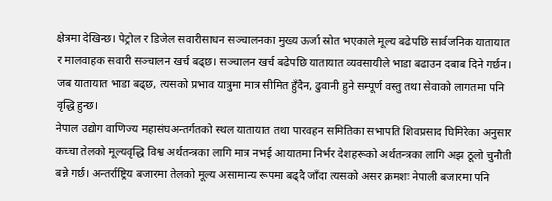क्षेत्रमा देखिन्छ। पेट्रोल र डिजेल सवारीसाधन सञ्चालनका मुख्य ऊर्जा स्रोत भएकाले मूल्य बढेपछि सार्वजनिक यातायात र मालवाहक सवारी सञ्चालन खर्च बढ्छ। सञ्चालन खर्च बढेपछि यातायात व्यवसायीले भाडा बढाउन दबाब दिने गर्छन। जब यातायात भाडा बढ्छ, त्यसको प्रभाव यात्रुमा मात्र सीमित हुँदैन, ढुवानी हुने सम्पूर्ण वस्तु तथा सेवाको लागतमा पनि वृद्धि हुन्छ।
नेपाल उद्योग वाणिज्य महासंघअन्तर्गतको स्थल यातायात तथा पारवहन समितिका सभापति शिवप्रसाद घिमिरेका अनुसार कच्चा तेलको मूल्यवृद्धि विश्व अर्थतन्त्रका लागि मात्र नभई आयातमा निर्भर देशहरूको अर्थतन्त्रका लागि अझ ठूलो चुनौती बन्ने गर्छ। अन्तर्राष्ट्रिय बजारमा तेलको मूल्य असामान्य रूपमा बढ्दै जाँदा त्यसको असर क्रमशः नेपाली बजारमा पनि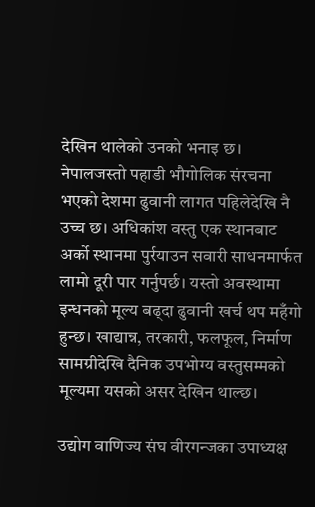देखिन थालेको उनको भनाइ छ।
नेपालजस्तो पहाडी भौगोलिक संरचना भएको देशमा ढुवानी लागत पहिलेदेखि नै उच्च छ। अधिकांश वस्तु एक स्थानबाट अर्को स्थानमा पुर्रयाउन सवारी साधनमार्फत लामो दूरी पार गर्नुपर्छ। यस्तो अवस्थामा इन्धनको मूल्य बढ्दा ढुवानी खर्च थप महँगो हुन्छ। खाद्यान्न, तरकारी, फलफूल, निर्माण सामग्रीदेखि दैनिक उपभोग्य वस्तुसम्मको मूल्यमा यसको असर देखिन थाल्छ।

उद्योग वाणिज्य संघ वीरगन्जका उपाध्यक्ष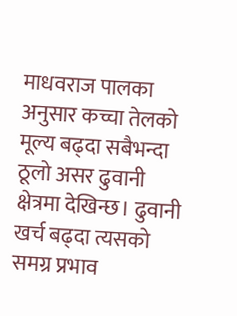माधवराज पालका अनुसार कच्चा तेलको मूल्य बढ्दा सबैभन्दा ठूलो असर ढुवानी क्षेत्रमा देखिन्छ। ढुवानी खर्च बढ्दा त्यसको समग्र प्रभाव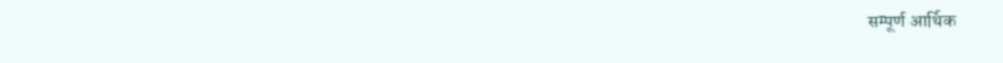सम्पूर्ण आर्थिक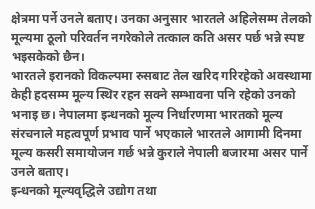क्षेत्रमा पर्ने उनले बताए। उनका अनुसार भारतले अहिलेसम्म तेलको मूल्यमा ठूलो परिवर्तन नगरेकोले तत्काल कति असर पर्छ भन्ने स्पष्ट भइसकेको छैन।
भारतले इरानको विकल्पमा रुसबाट तेल खरिद गरिरहेको अवस्थामा केही हदसम्म मूल्य स्थिर रहन सक्ने सम्भावना पनि रहेको उनको भनाइ छ। नेपालमा इन्धनको मूल्य निर्धारणमा भारतको मूल्य संरचनाले महत्वपूर्ण प्रभाव पार्ने भएकाले भारतले आगामी दिनमा मूल्य कसरी समायोजन गर्छ भन्ने कुराले नेपाली बजारमा असर पार्ने उनले बताए।
इन्धनको मूल्यवृद्धिले उद्योग तथा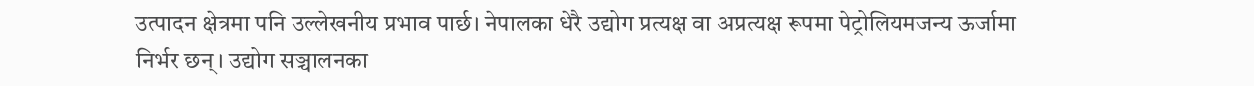उत्पादन क्षेत्रमा पनि उल्लेखनीय प्रभाव पार्छ। नेपालका धेरै उद्योग प्रत्यक्ष वा अप्रत्यक्ष रूपमा पेट्रोलियमजन्य ऊर्जामा निर्भर छन्। उद्योग सञ्चालनका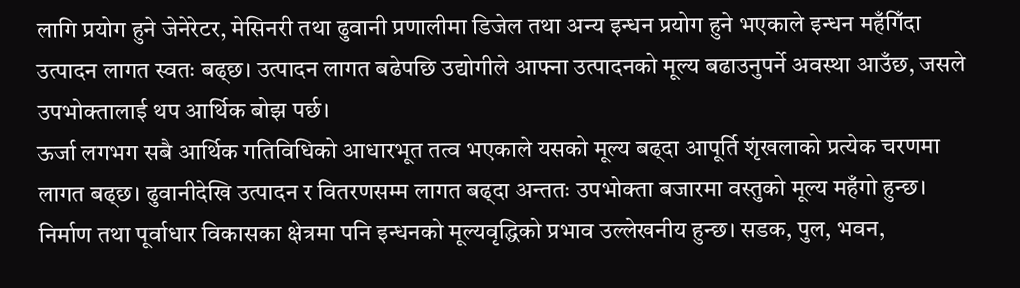लागि प्रयोग हुने जेनेरेटर, मेसिनरी तथा ढुवानी प्रणालीमा डिजेल तथा अन्य इन्धन प्रयोग हुने भएकाले इन्धन महँगिँदा उत्पादन लागत स्वतः बढ्छ। उत्पादन लागत बढेपछि उद्योगीले आफ्ना उत्पादनको मूल्य बढाउनुपर्ने अवस्था आउँछ, जसले उपभोक्तालाई थप आर्थिक बोझ पर्छ।
ऊर्जा लगभग सबै आर्थिक गतिविधिको आधारभूत तत्व भएकाले यसको मूल्य बढ्दा आपूर्ति शृंखलाको प्रत्येक चरणमा लागत बढ्छ। ढुवानीदेखि उत्पादन र वितरणसम्म लागत बढ्दा अन्ततः उपभोक्ता बजारमा वस्तुको मूल्य महँगो हुन्छ।
निर्माण तथा पूर्वाधार विकासका क्षेत्रमा पनि इन्धनको मूल्यवृद्धिको प्रभाव उल्लेखनीय हुन्छ। सडक, पुल, भवन,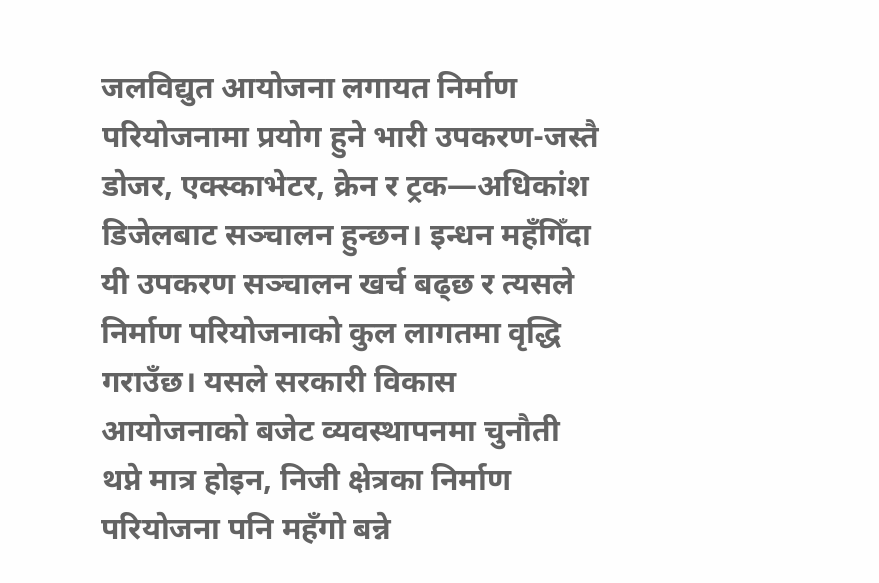जलविद्युत आयोजना लगायत निर्माण परियोजनामा प्रयोग हुने भारी उपकरण-जस्तै डोजर, एक्स्काभेटर, क्रेन र ट्रक—अधिकांश डिजेलबाट सञ्चालन हुन्छन। इन्धन महँगिँदा यी उपकरण सञ्चालन खर्च बढ्छ र त्यसले निर्माण परियोजनाको कुल लागतमा वृद्धि गराउँछ। यसले सरकारी विकास आयोजनाको बजेट व्यवस्थापनमा चुनौती थप्ने मात्र होइन, निजी क्षेत्रका निर्माण परियोजना पनि महँगो बन्ने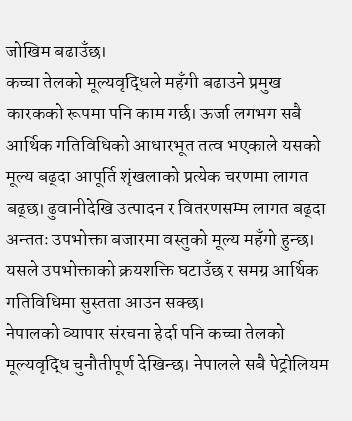जोखिम बढाउँछ।
कच्चा तेलको मूल्यवृद्धिले महँगी बढाउने प्रमुख कारकको रूपमा पनि काम गर्छ। ऊर्जा लगभग सबै आर्थिक गतिविधिको आधारभूत तत्व भएकाले यसको मूल्य बढ्दा आपूर्ति शृंखलाको प्रत्येक चरणमा लागत बढ्छ। ढुवानीदेखि उत्पादन र वितरणसम्म लागत बढ्दा अन्ततः उपभोक्ता बजारमा वस्तुको मूल्य महँगो हुन्छ। यसले उपभोक्ताको क्रयशक्ति घटाउँछ र समग्र आर्थिक गतिविधिमा सुस्तता आउन सक्छ।
नेपालको व्यापार संरचना हेर्दा पनि कच्चा तेलको मूल्यवृद्धि चुनौतीपूर्ण देखिन्छ। नेपालले सबै पेट्रोलियम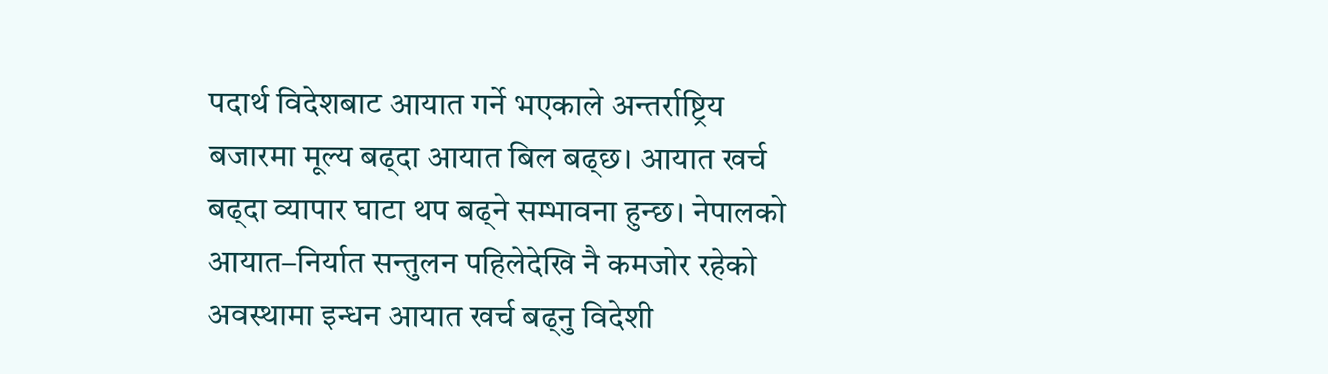पदार्थ विदेशबाट आयात गर्ने भएकाले अन्तर्राष्ट्रिय बजारमा मूल्य बढ्दा आयात बिल बढ्छ। आयात खर्च बढ्दा व्यापार घाटा थप बढ्ने सम्भावना हुन्छ। नेपालको आयात–निर्यात सन्तुलन पहिलेदेखि नै कमजोर रहेको अवस्थामा इन्धन आयात खर्च बढ्नु विदेशी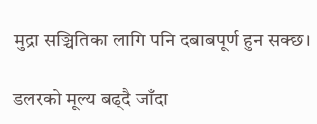मुद्रा सञ्चितिका लागि पनि दबाबपूर्ण हुन सक्छ।

डलरको मूल्य बढ्दै जाँदा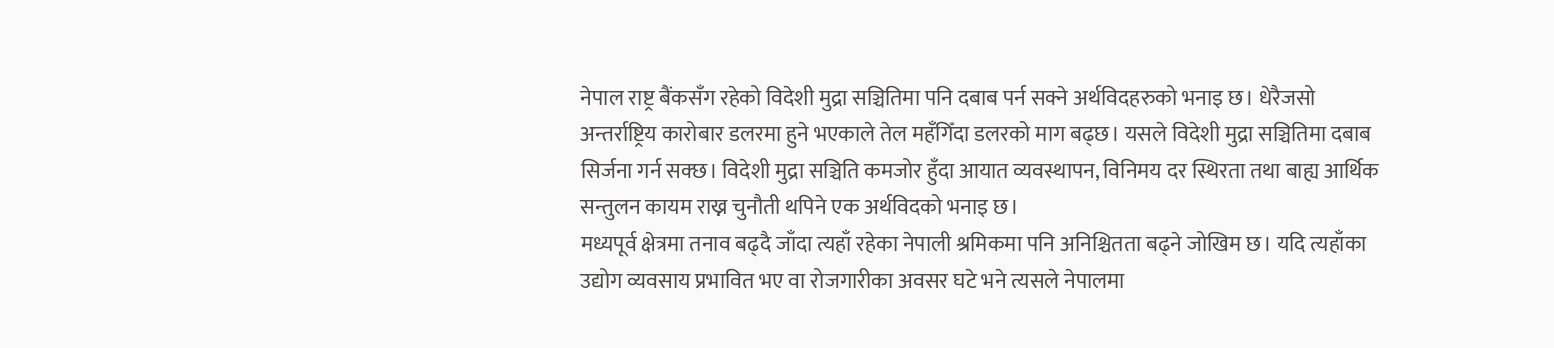नेपाल राष्ट्र बैंकसँग रहेको विदेशी मुद्रा सञ्चितिमा पनि दबाब पर्न सक्ने अर्थविदहरुको भनाइ छ। धेरैजसो अन्तर्राष्ट्रिय कारोबार डलरमा हुने भएकाले तेल महँगिँदा डलरको माग बढ्छ। यसले विदेशी मुद्रा सञ्चितिमा दबाब सिर्जना गर्न सक्छ। विदेशी मुद्रा सञ्चिति कमजोर हुँदा आयात व्यवस्थापन, विनिमय दर स्थिरता तथा बाह्य आर्थिक सन्तुलन कायम राख्न चुनौती थपिने एक अर्थविदको भनाइ छ।
मध्यपूर्व क्षेत्रमा तनाव बढ्दै जाँदा त्यहाँ रहेका नेपाली श्रमिकमा पनि अनिश्चितता बढ्ने जोखिम छ। यदि त्यहाँका उद्योग व्यवसाय प्रभावित भए वा रोजगारीका अवसर घटे भने त्यसले नेपालमा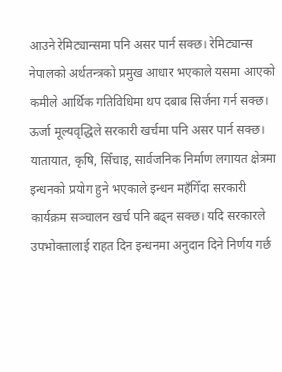आउने रेमिट्यान्समा पनि असर पार्न सक्छ। रेमिट्यान्स नेपालको अर्थतन्त्रको प्रमुख आधार भएकाले यसमा आएको कमीले आर्थिक गतिविधिमा थप दबाब सिर्जना गर्न सक्छ।
ऊर्जा मूल्यवृद्धिले सरकारी खर्चमा पनि असर पार्न सक्छ। यातायात, कृषि, सिँचाइ, सार्वजनिक निर्माण लगायत क्षेत्रमा इन्धनको प्रयोग हुने भएकाले इन्धन महँगिँदा सरकारी कार्यक्रम सञ्चालन खर्च पनि बढ्न सक्छ। यदि सरकारले उपभोक्तालाई राहत दिन इन्धनमा अनुदान दिने निर्णय गर्छ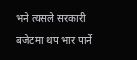भने त्यसले सरकारी बजेटमा थप भार पार्ने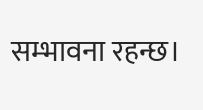सम्भावना रहन्छ।